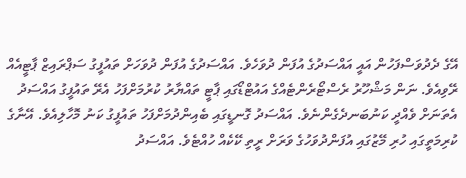އޭގެ ދެދުވަސްފަހުން އައީ އައްސަދުގެ އުފަން ދުވަހެވެ. އައްސަދުގެ އުފަން ދުވަހަށް ތައުފީގު ސަޕްރައިޒް ޕާޓީއެއް ރޭވިއެވެ. ނަން މަޝްހޫރު ރެސްޓޯރެންޓެއްގެ އައުޓްޑޯގައި ޕާޓީ ތައްޔާރު ކުރުމަށްފަހު އެރޭ ތައުފީގު އައްސަދު އެތަނަށް ވެއްދީ ކަނުބަނދެގެންނެވެ. އައްސަދު ގޮނޑީގައި ބެއިންދުމަށްފަހު ތައުފީގު ކަނު މޮހާލިއެވެ. އޭނާގެ ކުރިމަތީގައި ހުރި މޭޒުގައި އުފަންދުވަހުގެ ވަރަށް ރީތި ކޭކެއް ހުއްޓެވެ. އައްސަދު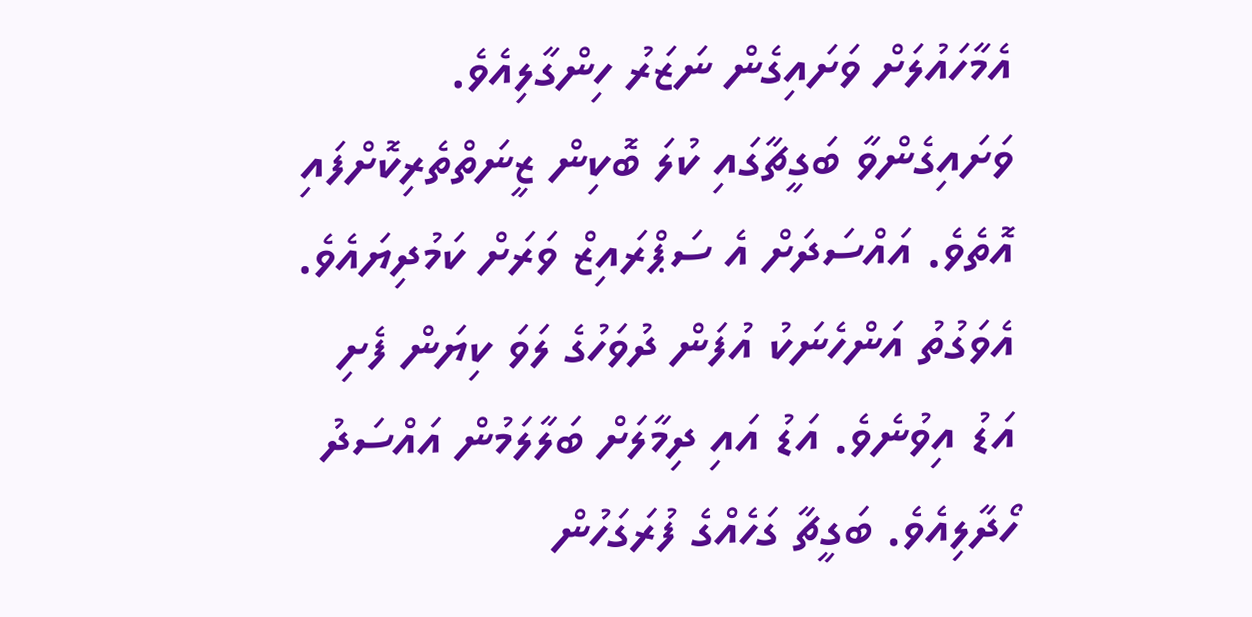އެމާހައުލަށް ވަށައިގެން ނަޒަރު ހިންގާލިއެވެ. ވަށައިގެންވާ ބަގީޗާގައި ކުލަ ބޮކިން ޒީނަތްތެރިކޮށްފައި އޮތެވެ. އައްސަދަށް އެ ސަޕްރައިޒް ވަރަށް ކަމުދިޔައެވެ. އެވަގުތު އަންހެނަކު އުފަން ދުވަހުގެ ލަވަ ކިޔަން ފެށި އަޑު އިވުނެވެ. އަޑު އައި ދިމާލަށް ބަލާލަމުން އައްސަދު ހޯދާލިއެވެ. ބަގީޗާ ގަހެއްގެ ފުރަގަހުން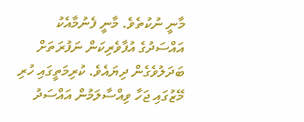މާނީ ނުކުތެވެ. މާނީ ފެނުމާއެކު އައްސަދުގެ އުފާވެރިކަން ނަފުރަތަށް ބަދަލުވެގެން ދިޔައެވެ. ކުރިމަތީގައި ހުރި މޭޒުގައި ޖަހާ ވިއްސާލަމުން އައްސަދު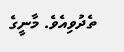ތެދުވިއެވެ. މާނީގެ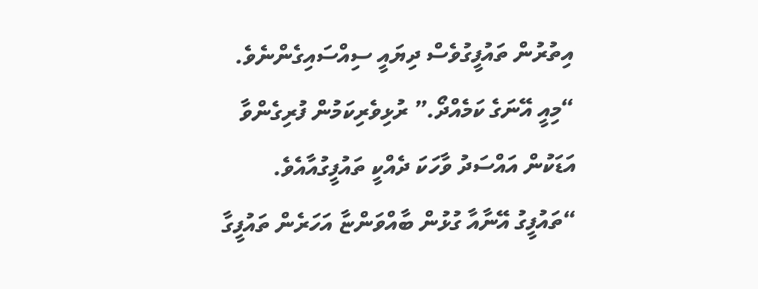އިތުރުން ތައުފީގުވެސް ދިޔައީ ސިއްސައިގެންނެވެ.
“މިއީ އޭނަގެ ކަމެއްދޯ.” ރުޅިވެރިކަމުން ފުރިގެންވާ އަޑަކުން އައްސަދު ވާހަކަ ދެއްކީ ތައުފީގުއާއެވެ. “ތައުފީގު އޭނާއާ ގުޅުން ބާއްވަންޏާ އަހަރެން ތައުފީގާ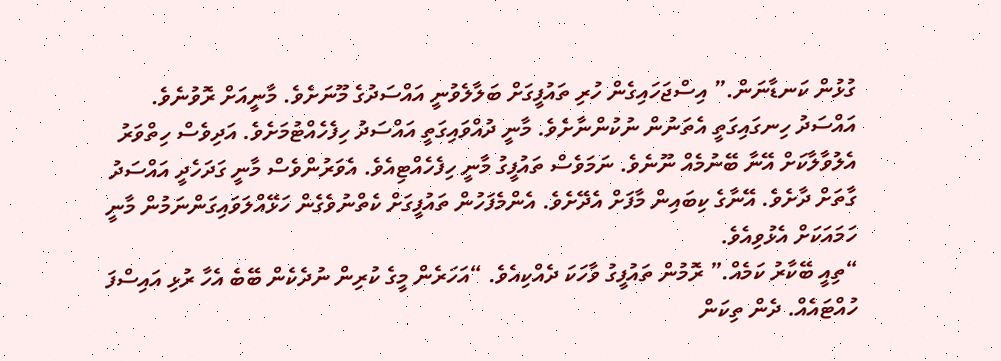ގުޅުން ކަނޑާނަން.” އިސްޖަހައިގެން ހުރި ތައުފީގަށް ބަލާލެވުނީ އައްސަދުގެ މޫނަށެވެ. މާނީއަށް ރޮވުނެވެ.
އައްސަދު ހިނގައިގަތީ އެތަނުން ނުކުންނާށެވެ. މާނީ ދުއްވައިގަތީ އައްސަދު ހިފެހެއްޓުމަށެވެ. އަދިވެސް ހިތްވަރު އެލުވާލާކަށް އޭނާ ބޭނުމެއް ނޫނެވެ. ނަމަވެސް ތައުފީގު މާނީ ހިފެހެއްޓިއެވެ. އެވަރުންވެސް މާނީ ގަދަހެދީ އައްސަދު ގާތަށް ދާށެވެ. އޭނާގެ ކިބައިން މާފަށް އެދޭށެވެ. އެންމެފަހުން ތައުފީގަށް ކެތްނުވެގެން ހަޅޭއްލަވައިގަންނަމުން މާނީ ހަމައަކަށް އެޅުވިއެވެ.
“ތިއީ ބޭކާރު ކަމެއް.” ރޮމުން ތައުފީގު ވާހަކަ ދެއްކިއެވެ. “އަހަރެން މީގެ ކުރިން ނުދެކެން ބޭބެ އެހާ ރުޅި އައިސްފަ ހުއްޓައެއް. ދެން ތިކަން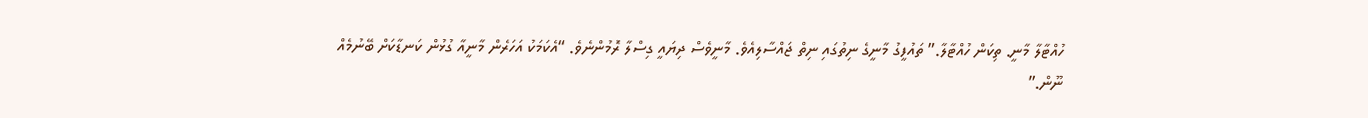ހުއްޓާލާ މާނީ. ތިކަން ހުއްޓާލާ.” ތައުފީގު މާނީގެ ނިތުގައި ނިތް ޖައްސާލިއެވެ. މާނީވެސް ދިޔައީ ގިސްލާ ރޮމުންނެވެ. “އެކަމަކު އަހަރެން މާނީއާ ގުޅުން ކަނޑާކަށް ބޭނުމެއް ނޫން.”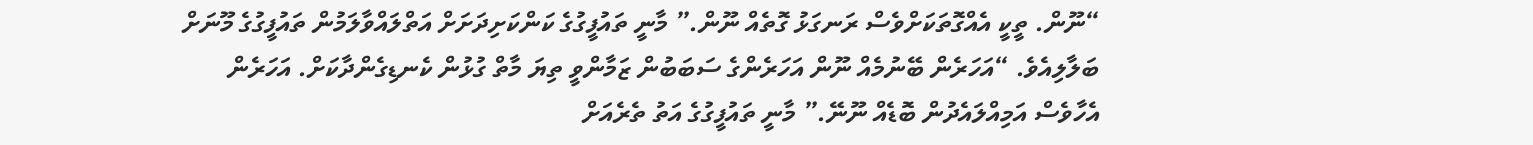“ނޫން. ތީކީ އެއްގޮތަކަށްވެސް ރަނގަޅު ގޮތެއް ނޫން.” މާނީ ތައުފީގުގެ ކަންކަށިދަށަށް އަތްލައްވާލަމުން ތައުފީގުގެ މޫނަށް ބަލާލިއެވެ. “އަހަރެން ބޭނުމެއް ނޫން އަހަރެންގެ ސަބަބުން ޒަމާންވީ ތިޔަ މާތް ގުޅުން ކެނޑިގެންދާކަށް. އަހަރެން އެހާވެސް އަމިއްލައެދުން ބޮޑެއް ނޫނޭ.” މާނީ ތައުފީގުގެ އަތު ތެރެއަށް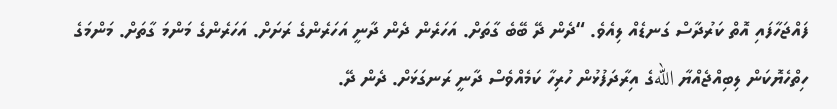ފައްޖަހާފައި އޮތް ކަރުދާސް ގަނޑެއް ލިއެވެ. “ދެން ދޭ ބޭބެ ގާތަށް. އަހަރެން ދެން ދާނީ އަހަރެންގެ ރަށަށް. އަހަރެންގެ މަންމަ ގާތަށް. މަންމަގެ ހިތްހެޔޮކަން ލިބިއްޖެއްޔާ اللهގެ އިރާދަފުޅުން ހުރިހާ ކަމެއްވެސް ދާނީ ރަނގަޅަށް. ދެން ދޭ.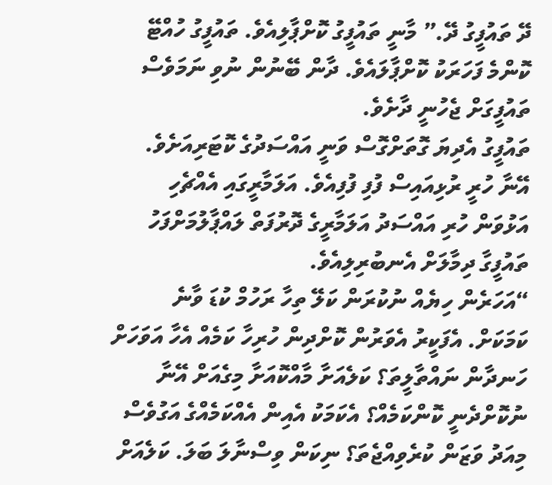ދޭ ތައުފީގު ދޭ.” މާނީ ތައުފީގު ކޮށްޕާލިއެވެ. ތައުފީގު ހުއްޓޭ ކޮންމެ ފަހަރަކު ކޮށްޕާލައެވެ. ދާން ބޭނުން ނުވި ނަމަވެސް ތައުފީގަށް ޖެހުނީ ދާށެވެ.
ތައުފީގު އެދިޔަ ގޮތަށްގޮސް ވަނީ އައްސަދުގެ ކޮޓަރިއަށެވެ. އޭނާ ހުރީ ރުޅިއައިސް ފުފި ފުފިއެވެ. އަލަމާރީގައި އެއްޗެހި އަޅުވަން ހުރި އައްސަދު އަލަމާރީގެ ދޮރުފަތް ލައްޕާލުމަށްފަހު ތައުފީގާ ދިމާލަށް އެނބުރިލިއެވެ.
“އަހަރެން ހިޔެއް ނުކުރަން ކަލޭ ތިހާ ރަހުމް ކުޑަ ވާނެ ކަމަކަށް. އެފަކީރު އެވަރުން ކޮށްދިން ހުރިހާ ކަމެއް އެހާ އަވަހަށް ހަނދާން ނައްތާލީތަ؟ ކަލެއަށާ މާއްކޮއަށާ މިގެއަށް އޭނާ ނުކޮށްދެނީ ކޮންކަމެއް؟ އެކަމަކު އެއިން އެއްކަމެއްގެ އަގުވެސް މިއަދު ވަޒަން ކުރެވިއްޖެތަ؟ ނިކަން ވިސްނާލަ ބަލަ. ކަލެއަށް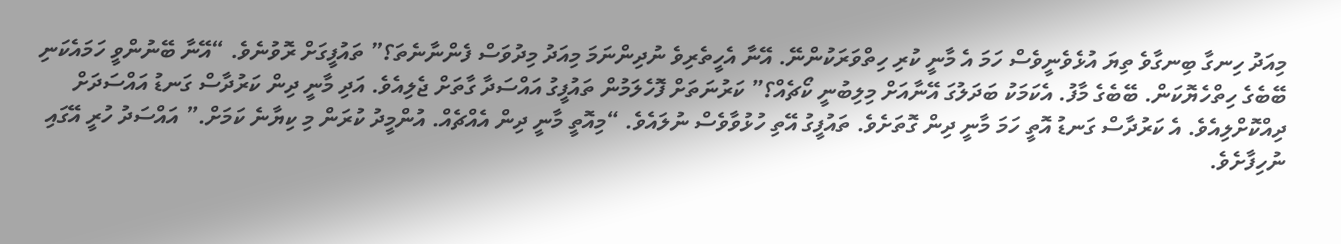މިއަދު ހިނގާ ބިނގާވެ ތިޔަ އުޅެވެނީވެސް ހަމަ އެ މާނީ ކުރި ހިތްވަރަކުންނޭ. އޭނާ އެހީތެރިވެ ނުދިންނަމަ މިއަދު މިދުވަސް ފެންނާނެތަ؟” ތައުފީގަށް ރޮވުނެވެ. “އޭނާ ބޭނުންވީ ހަމައެކަނި ބޭބެގެ ހިތްހެޔޮކަން. ބޭބެގެ މާފު. އެކަމަކު ބަދަލުގަ އޭނާއަށް މިލިބުނީ ކޯޗެއް؟” ކަރުނަތަށް ފޮހެލަމުން ތައުފީގު އައްސަދާ ގާތަށް ޖެލިއެވެ. އަދި މާނީ ދިން ކަރުދާސް ގަނޑު އައްސަދަށް ދިއްކޮށްލިއެވެ. އެ ކަރުދާސް ގަނޑު އޮތީ ހަމަ މާނީ ދިން ގޮތަށެވެ. ތައުފީގު އޭތި ހުޅުވާވެސް ނުލައެވެ. “މިއޮތީ މާނީ ދިން އެއްޗެއް. އުންމީދު ކުރަން މި ކިޔާނެ ކަމަށް.” އައްސަދު ހުރީ އޭގައި ނުހިފާށެވެ.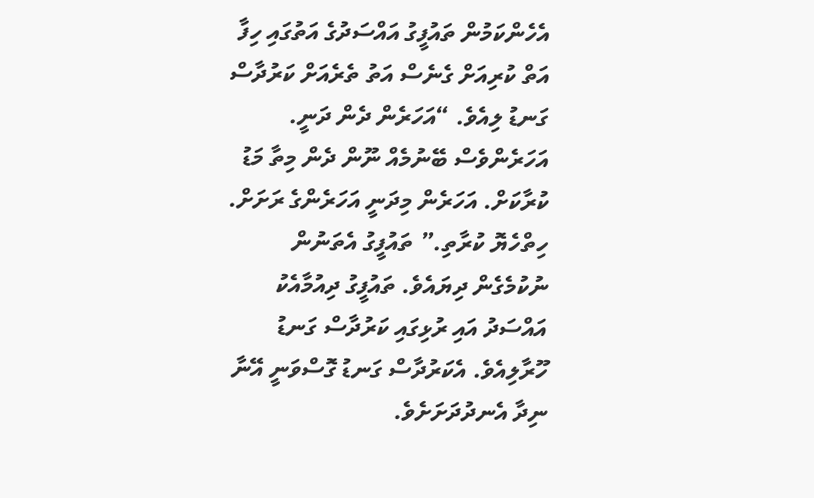އެހެންކަމުން ތައުފީގު އައްސަދުގެ އަތުގައި ހިފާ އަތް ކުރިއަށް ގެނެސް އަތު ތެރެއަށް ކަރުދާސް ގަނޑު ލިއެވެ. “އަހަރެން ދެން ދަނީ. އަހަރެންވެސް ބޭނުމެއް ނޫން ދެން މިތާ މަޑު ކުރާކަށް. އަހަރެން މިދަނީ އަހަރެންގެ ރަށަށް. ހިތްހެޔޮ ކުރާތި.” ތައުފީގު އެތަނުން ނުކުމެގެން ދިޔައެވެ. ތައުފީގު ދިއުމާއެކު އައްސަދު އައި ރުޅިގައި ކަރުދާސް ގަނޑު ހޫރާލިއެވެ. އެކަރުދާސް ގަނޑު ގޮސްވަނީ އޭނާ ނިދާ އެނދުދަށަށެވެ.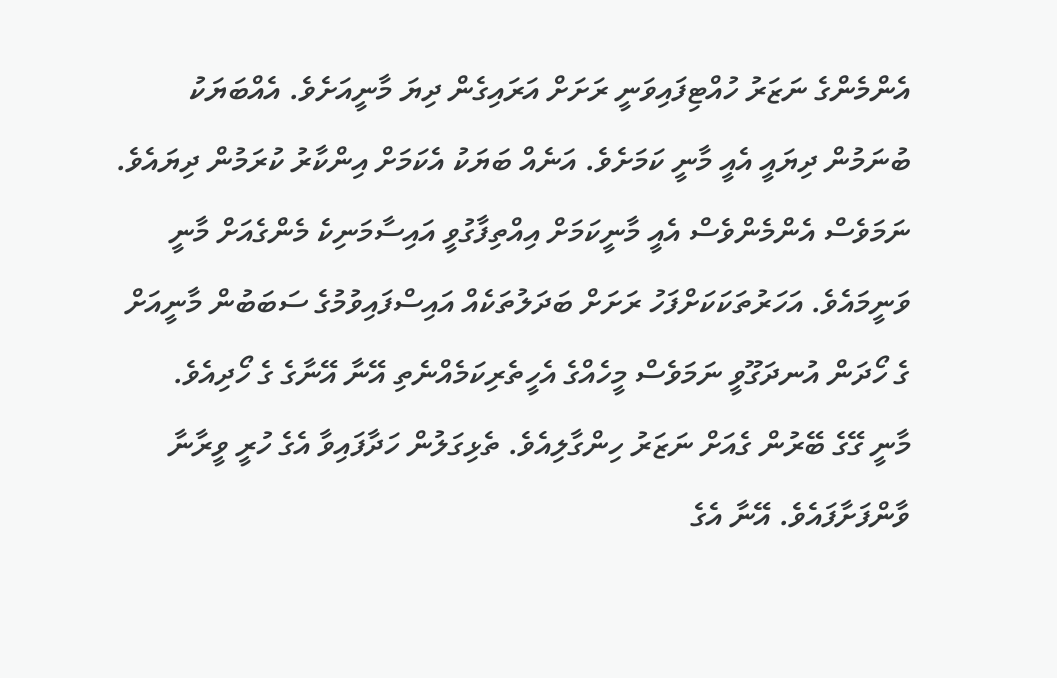އެންމެންގެ ނަޒަރު ހުއްޓިފައިވަނީ ރަށަށް އަރައިގެން ދިޔަ މާނީއަށެވެ. އެއްބަޔަކު ބުނަމުން ދިޔައީ އެއީ މާނީ ކަމަށެވެ. އަނެއް ބަޔަކު އެކަމަށް އިންކާރު ކުރަމުން ދިޔައެވެ. ނަމަވެސް އެންމެންވެސް އެއީ މާނީކަމަށް އިއްތިފާގުވީ އައިސާމަނިކެ މެންގެއަށް މާނީ ވަނީމައެވެ. އަހަރުތަކަކަށްފަހު ރަށަށް ބަދަލުތަކެއް އައިސްފައިވުމުގެ ސަބަބުން މާނީއަށް ގެ ހޯދަން އުނދަގޫވީ ނަމަވެސް މީހެއްގެ އެހީތެރިކަމެއްނެތި އޭނާ އޭނާގެ ގެ ހޯދިއެވެ.
މާނީ ގޭގެ ބޭރުން ގެއަށް ނަޒަރު ހިންގާލިއެވެ. ތެޅިގަލުން ހަދާފައިވާ އެގެ ހުރީ ވީރާނާ ވާންފަށާފައެވެ. އޭނާ އެގެ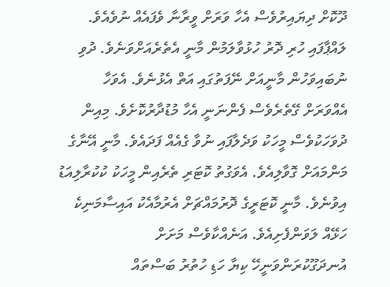ދޫކޮށް ދިޔައިރުވެސް އެހާ ވަރަށް ވީރާނާ ވެފައެއް ނުވެއެވެ. ލައްޕާފައި ހުރި ދޮރު ހުޅުވާލަމުން މާނީ އެތެރެއަށްވަނެވެ. ދުވި ނުބައިވަހުން މާނީއަށް ނޭފަތުގައި އަތް އެޅުނެވެ. އެވަހާ އެއްވަރަށް ގޭތެރެވެސް ފެންނަނީ އެހާ މުޑުދާރުކޮށެވެ. މިއިން ދުވަހަކުވެސް މީހަކު ވަދެލާފައި ނުވާ ގެއެއް ފަދައެވެ. މާނީ އޭނާގެ މަންމައަށް ގޮވާލިއެވެ. އެވަގުތު ކޮޓަރި ތެރެއިން މީހަކު ކުކުރާލިއަޑު އިވުނެވެ. މާނީ ކޮޓަރީގެ ދޮރުމައްޗަށް އެރުމާއެކު އައިސާމަނިކެ ހަޅޭއް ލަވަންފެށިއެވެ. އަނެއްކާވެސް މަށަށް އުނދަގޫކުރަންވަނީހޭ ކިޔާ ހަޑި ހުތުރު ބަސްތައް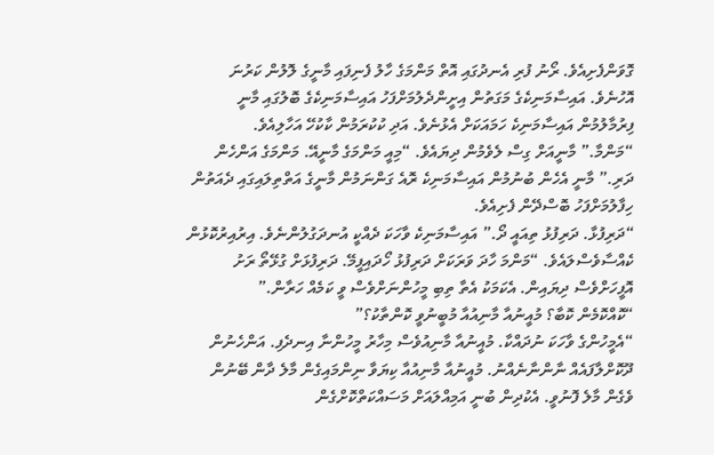ގޮވަންފެށިއެވެ. ރޯނު ފުރި އެނދުގައި އޮތް މަންމަގެ ހާލު ފެނިފައި މާނީގެ ލޮލުން ކަރުނަ އޮހުނެވެ. އައިސާމަނިކެގެ މަގަތުން އިށީންދެލުމަށްފަހު އައިސާމަނިކެގެ ބޮލުގައި މާނީ ފިރުމާލުމުން އައިސާމަނިކެ ހަމައަކަށް އެޅުނެވެ. އަދި ކުކުރަމުން ކާކުހޭ އަހާލިއެވެ.
“މަންމާ.” މާނީއަށް ގިސް ލެވެމުން ދިޔައެވެ. “މިއީ މަންމަގެ މާނީއޭ. މަންމަގެ އަންހެން ދަރި.” މާނީ އެހެން ބުނުމުން އައިސާމަނިކެ ރޮއެ ގަންނަމުން މާނީގެ އަތްތިލައިގައި ދެއަތުން ހިފާލުމަށްފަހު ބޮސްދޭން ފެށިއެވެ.
“ދަރިފުޅާ. ދަރިފުޅު ތިއައީ ދޯ.” އައިސާމަނިކެ ވާހަކަ ދެއްކީ އުނދަގުލުންނެވެ. އިރުއިރުކޮޅުން ކެއްސާވެސްލައެވެ. “މަންމަ ހާދަ ވަރަކަށް ދަރިފުޅު ހޯދައިފީމޭ. ދަރިފުޅަށް ގުޅޭތޯ ރަށު އޮފީހަށްވެސް ދިޔައިން. އެކަމަކު އެތާ ތިބި މީހުންނަށްވެސް ވީ ކަމެއް ހަރާން.”
“ކޮއްކޮމެން ކޮބާ؟ މުއީނުއާ މާނިއުއާ މުބީނުވީ ކޮންތާކު؟”
“އެމީހުންގެ ވާހަކަ ނުދައްކާ. މުއީނުއާ މާނިއުވެސް މިހާރު މީހުންނާ އިނދެފި. އަންހެނުން ދޫކޮށްލާފައެއް ނާންނާނެއްނު. މުއީނުއާ މާނިއުއާ ކިޔަވާ ނިންމައިގެން މާލެ ދާން ބޭނުން ވެގެން މާލެ ފޮނުވީ. އެކުދިން ބުނީ އަމިއްލައަށް މަސައްކަތްކޮށްގެން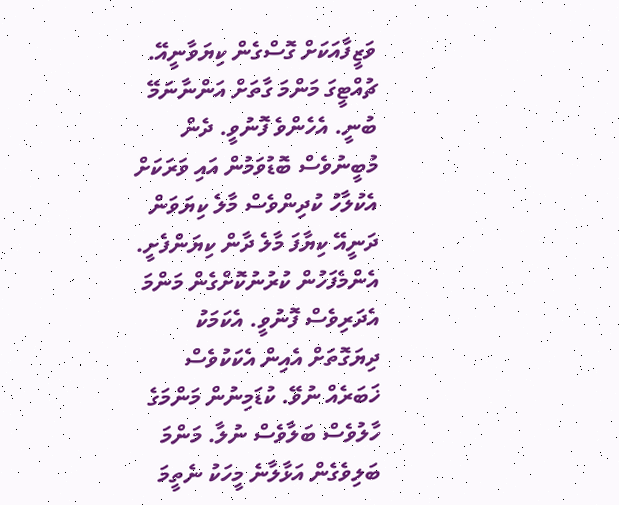ވަޒީފާއަކަށް ގޮސްގެން ކިޔަވާނީއޭ. ޗުއްޓީގަ މަންމަ ގާތަށް އަންނާނަމޭ ބުނީ. އެހެންވެ ފޮނުވީ. ދެން މުބީނުވެސް ބޮޑުވަމުން އައި ވަރަކަށް އެކުލާހު ކުދިންވެސް މާލެ ކިޔަވަން ދަނީއޭ ކިޔާފަ މާލެ ދާން ކިޔަންފެށީ. އެންމެފަހުން ކުރުނުކޮށްގެން މަންމަ އެދަރިވެސް ފޮނުވީ. އެކަމަކު ދިޔަގޮތަށް އެއިން އެކަކުވެސް ޚަބަރެއް ނުވޭ. ކުޑަމިނުން މަންމަގެ ހާލުވެސް ބަލާވެސް ނުލާ. މަންމަ ބަލިވެގެން އަޅާލާނެ މީހަކު ނެތީމަ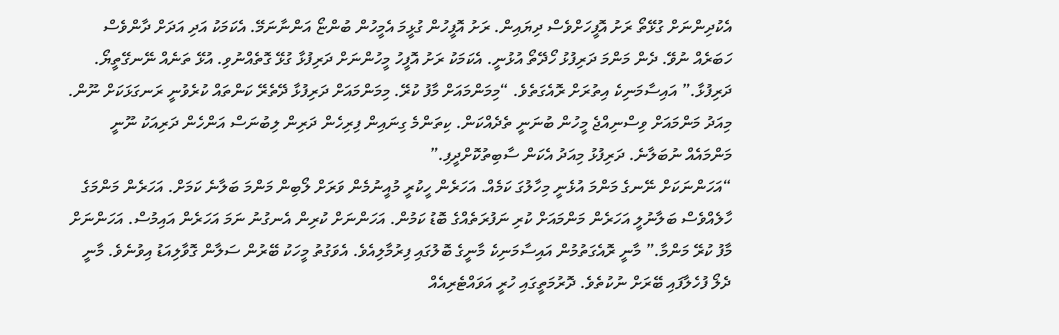އެކުދިންނަށް ގުޅޭތޯ ރަށު އޮފީހަށްވެސް ދިޔައިން. ރަށު އޮފީހުން ގުޅީމަ އެމީހުން ބުންޏޯ އަންނާނަމޭ. އެކަމަކު އަދި އަދަށް ދާންވެސް ހަބަރެއް ނުވޭ. ދެން މަންމަ ދަރިފުޅު ހޯދޭތޯ އުޅުނީ. އެކަމަކު ރަށު އޮފީހު މީހުންނަށް ދަރިފުޅާ ގުޅޭ ގޮތެއްނުވި. އުޅޭ ތަނެއް ނޭނގޭތީޔޯ. ދަރިފުޅާ.” އައިސާމަނިކެ އިތުރަށް ރޮއެގަތެވެ. “މިމަންމައަށް މާފު ކުރޭ. މިމަންމައަށް ދަރިފުޅާ ދޭތެރޭ ކަންތައް ކުރެވުނީ ރަނގަޅަކަށް ނޫން. މިއަދު މަންމައަށް ވިސްނިއްޖެ މީހުން ބުނަނީ ތެދެއްކަން. ކިތަންމެ ގިނައިން ފިރިހެން ދަރިން ލިބުނަސް އަންހެން ދަރިއަކު ނޫނީ މަންމައެއް ނުބަލާނެ. ދަރިފުޅު މިއަދު އެކަން ސާބިތުކޮށްދީފި.”
“އަހަންނަކަށް ނޭނގެ މަންމަ އުޅެނީ މިހާލުގަ ކަމެއް. އަހަރެން ހީކުރީ މުއީނުމެން ވަރަށް ލޯބިން މަންމަ ބަލާނެ ކަމަށް. އަހަރެން މަންމަގެ ހާލެއްވެސް ބަލާނުލީ އަހަރެން މަންމައަށް ކުރި ނަފުރަތެއްގެ ބޮޑު ކަމުން. އަހަންނަށް ކުރިން އެނގުނު ނަމަ އަހަރެން އައިމުސް. އަހަންނަށް މާފު ކުރޭ މަންމާ.” މާނީ ރޮއެގަތުމުން އައިސާމަނިކެ މާނީގެ ބޮލުގައި ފިރުމާލިއެވެ. އެވަގުތު މީހަކު ބޭރުން ސަލާން ގޮވާލިއަޑު އިވުނެވެ. މާނީ ދެލޯ ފުހެލާފައި ބޭރަށް ނުކުތެވެ. ދޮރުމަތީގައި ހުރީ އަވައްޓެރިއެއް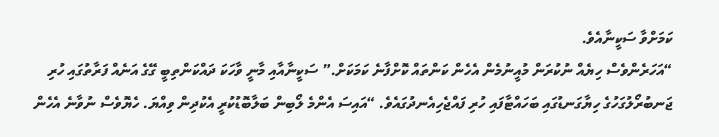ކަމަށްވާ ސަކީނާއެވެ.
“އަހަރެންވެސް ހިޔެއް ނުކުރަން މުއީނުމެން އެހެން ކަންތައް ކޮށްފާނެ ކަމަކަށް.” ސަކީނާއާއި މާނީ ވާހަކަ ދައްކަންތިބީ ގޭގެ އަނެއް ފަރާތުގައި ހުރި ޖަނބުރޯލުގަހުގެ ހިޔާގަނޑުގައި ބަހައްޓާފައި ހުރި ފައްޖެހިއެނދުގައެވެ. “އައިސަ އެންމެ ލޯބިން ބަލާބޮޑުކުރީ އެކުދިން ވިއްޔަ. ހެޔޮވެސް ނުވާނެ އެހެން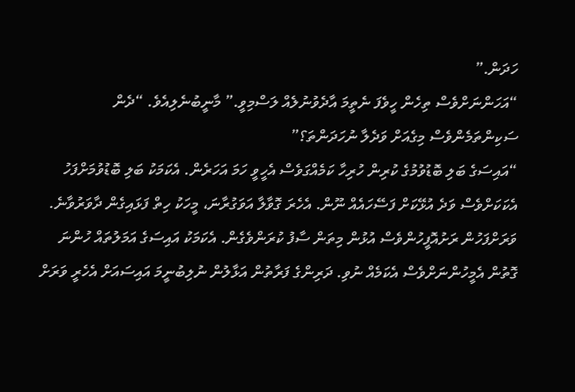ހަދަން.”
“އަހަންނަށްވެސް ތިހެން ހީވެފަ ނެތީމަ އާދެވުނުލެއް ލަސްމިވީ.” މާނީބުނެލިއެވެ. “ދެން ސަކިންތަމެންވެސް މިގެއަށް ވަދެލާ ނުހަދަންތަ؟”
“އައިސަގެ ބަލި ބޮޑުވުމުގެ ކުރިން ހުރިހާ ކަމެއްގަވެސް އެހީވީ ހަމަ އަހަރެން. އެކަމަކު ބަލި ބޮޑުވުމަށްފަހު އެކަކަށްވެސް ވަދެ އުޅޭކަށް ފަސޭހައެއް ނޫން. އެހެރަ ގޮވާލާ އަވަގުރާނަ، މީހަކު ހިތް ފަޅައިގެން ދާވަރުވާނެ. ވަރަށްފަހުން ރަށުއޮފީހުންވެސް އުޅުން މިތަން ސާފު ކުރަންވެގެން. އެކަމަކު އައިސަގެ އަމަލުތައް ހުންނަ ގޮތުން އެމީހުންނަށްވެސް އެކަމެއް ނުވި. ދަރިންގެ ފަރާތުން އަޅާލުން ނުލިބުނީމަ އައިސައަށް އެހެރީ ވަރަށް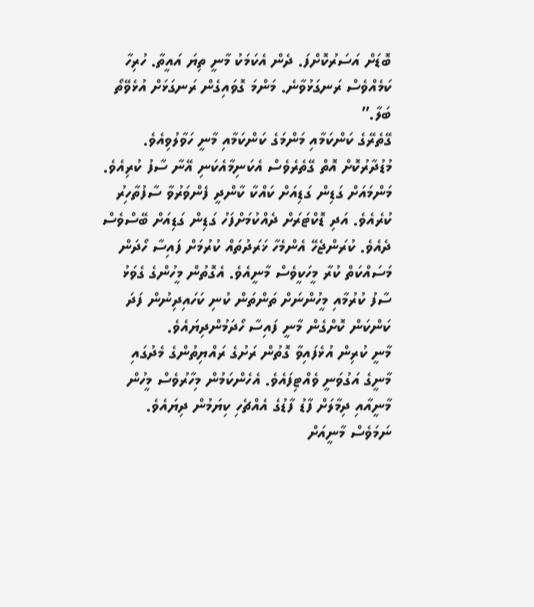ބޮޑަށް އަސަރުކޮށްފަ. ދެން އެކަމަކު މާނީ ތިޔަ އައީތާ. ހުރިހާ ކަމެއްވެސް ރަނގަޅުވާނެ. މަންމަ ގޮވައިގެން ރަނގަޅަށް އުޅެވޭތޯ ބަލާ.”
ގޭތެރޭގެ ކަންކަމާއި މަންމަގެ ކަންކަމާއި މާނީ ހަވާލުވިއެވެ. މުޑުދާރުކޮށް އޮތް ގޭތެރެވެސް އެކަނިމާއެކަނި އޭނާ ސާފު ކުރިއެވެ. މަންމައަށް ގަޑިން ގަޑިއަށް ކައްކާ ކާންދީ ފެންވަރުވާ ސާފުތާހިރު ކުރެއެވެ. އަދި ޑޮކްޓަރަށް ދެއްކުމަށްފަހު ގަޑިން ގަޑިއަށް ބޭސްވެސް ދެއެވެ. ކުރަންޖެހޭ އެންމެހާ ޚަރަދުތައް ކުރުމަށް ފައިސާ ހޯދަން މަސައްކަތް ކުރާ މީހަކީވެސް މާނީއެވެ. އެގޮތުން މީހުންގެ ގެވަޅު ސާފު ކުރުމާއި މީހުންނަށް ތަންތަން ކުނި ކަހައިދިނުން ފަދަ ކަންކަން ކޮށްގެން މާނީ ފައިސާ ހޯދަމުންދިޔައެވެ.
މާނީ ކުރިން އުޅެފައިވާ ގޮތުން ރަށުގެ ރައްޔިތުންގެ މެދުގައި މާނީގެ އަގުވަނީ ވެއްޓިފައެވެ. އެހެންކަމުން މިހާރުވެސް މީހުން މާނީއާއި ދިމާލަށް ފާޑު ފާޑުގެ އެއްޗެހި ކިޔަމުން ދިޔައެވެ. ނަމަވެސް މާނީއަށް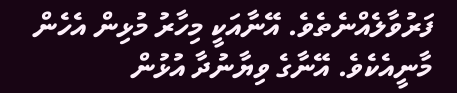ފަރުވާލެއްނެތެވެ. އޭނާއަކީ މިހާރު މުޅިން އެހެން މާނީއެކެވެ. އޭނާގެ ވިޔާނުދާ އުޅުން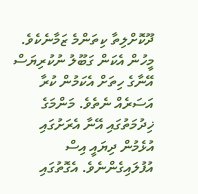ދޫކޮށްލިތާ ކިތަންމެ ޒަމާނެކެވެ. މީހުން އެކަން ގަބޫލު ނުކުރިޔަސް އޭނާގެ ހިތަށް އެކަމުން ކުރާ އަސަރެއް ނެތެވެ. މަންމަގެ ޚިދުމަތުގައި އޭނާ އެރަށުގައި އުޅެމުން ދިޔައީ އިސް އުފުލައިގެންނެވެ. އެގޮތުގައި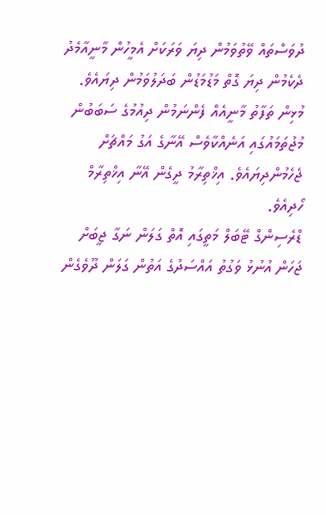ދުވަސްތައް ވޭތުވަމުން ދިޔަ ވަރަކަށް އެމީހުން މާނީއާމެދު ދެކެމުން ދިޔަ ގޮތް މަޑުމަޑުން ބަދަލުވަމުން ދިޔައެވެ. މުޅިން ތަފާތު މާނީއެއް ފެންނަމުން ދިއުމުގެ ސަބަބުން މުޖުތަމައުގައި އަނެއްކާވެސް އޭނާގެ އަގު މައްޗަށް ޖެހެމުންދިޔައެވެ. އިޚްތިރާމު ދީގެން އޭނާ އިޚްތިރާމް ހޯދިއެވެ.
ޑްރެސިންގް ޓޭބަލް މަތީގައި އޮތް ގަލަން ނަގާ ޖީބަށް ޖަހަން އުނުޅު ވަގުތު އައްސަދުގެ އަތުން ގަލަން ދޫވެގެން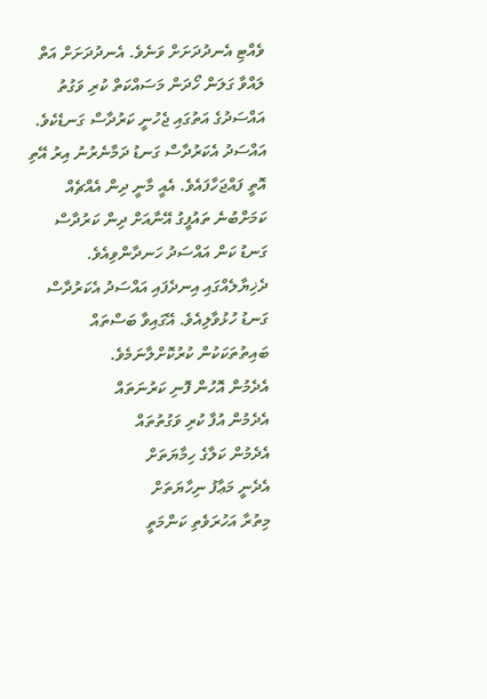ވެއްޓި އެނދުދަށަށް ވަނެވެ. އެނދުދަށަށް އަތް ލައްވާ ގަލަން ހޯދަން މަސައްކަތް ކުރި ވަގުތު އައްސަދުގެ އަތުގައި ޖެހުނީ ކަރުދާސް ގަނޑެކެވެ. އައްސަދު އެކަރުދާސް ގަނޑު ދަމާނެރުނު އިރު އޭތި އޮތީ ފައްޖަހާފައެވެ. އެއީ މާނީ ދިން އެއްޗެއް ކަމަށްބުނެ ތައުފީގު އޭނާއަށް ދިން ކަރުދާސް ގަނޑު ކަން އައްސަދު ހަނދާންވިއެވެ. ދެޚިޔާލެއްގައި އިނދެފައި އައްސަދު އެކަރުދާސް ގަނޑު ހުޅުވާލިއެވެ. އޭގައިވާ ބަސްތައް ބައިތުތަކަކުން ކުރުކޮށްލާނަމެވެ.
އެދެމުން އޮހުން ފޮނި ކަރުނަތައް
އެދެމުން އުފާ ކުރި ވަގުތުތައް
އެދެމުން ކަލާގެ ހިމާޔަތަށް
އެދެނީ މަޢާފު ނިހާޔަތަށް
މިތުރާ އަހުރަވެތި ކަންމަތީ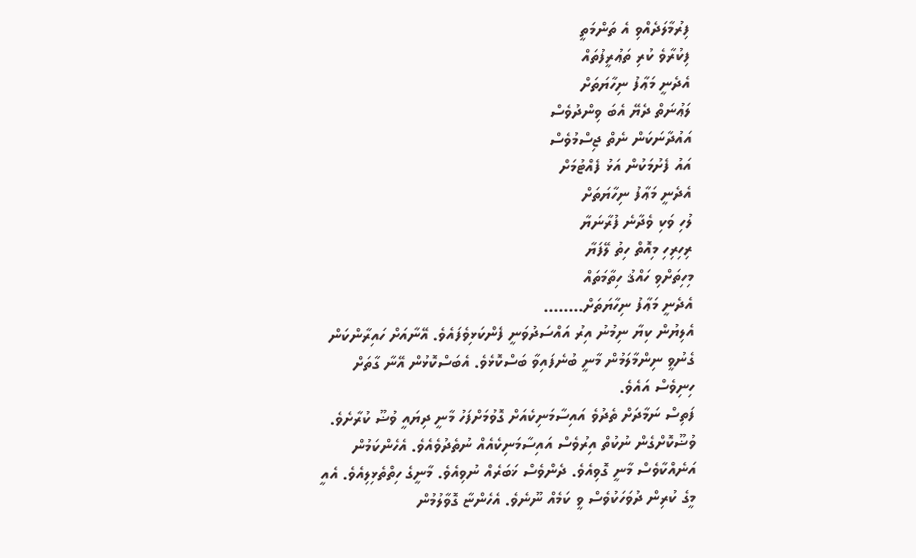ފިރުމާލަދެއްވި އެ ތަންމަތީ
ފިކުރާވެ ކުރި ތަޢުރީފުތައް
އެދެނީ މަޢާފު ނިހާޔަތަށް
ލަޢުނަތް ދެޔޭ އެބަ ވިންދުވެސް
އައުދާނަކަން ނެތް ޖިސްމުވެސް
އައު ފެށުމަކުން އަޅު ފެއްޓުމަށް
އެދެނީ މަޢާފު ނިހާޔަތަށް
ލުހި ވަކި ވެދާނެ ފުރާނަޔާ
ރިހިރިހި މިއޮތް ހިތު ލޭފަޔާ
މިހިތަށްވި ހައްޤު ހިތާމަތައް
އެދެނީ މަޢާފު ނިހާޔަތަށް……..
އެލިޔުން ކިޔާ ނިމުނު އިރު އައްސަދުވަނީ ފެންކަޅިވެފައެވެ. އޭނާއަށް ހައިރާންކަން ގެނުވީ ނިންމާލަމުން މާނީ ބުނެފައިވާ ބަސްކޮޅެވެ. އެބަސްކޮޅުން އޭނާ ގާތަށް ހިނިވެސް އައެވެ.
ފަތިސް ނަމާދަށް ތެދުވެ އައިސާމަނިކެއަށް ގޮވުމަށްފަހު މާނީ ދިޔައީ ވުޟޫ ކުރާށެވެ. ވުޟޫކޮށްގެން ނުކުތް އިރުވެސް އައިސާމަނިކެއެއް ނުތެދުވެއެވެ. އެހެންކަމުން އަނެއްކާވެސް މާނީ ގޮވިއެވެ. ދެންވެސް ޚަބަރެއް ނުވިއެވެ. މާނީގެ ހިތްތެޅިލިއެވެ. އެއީ މީގެ ކުރިން ދުވަހަކުވެސް ވީ ކަމެއް ނޫނެވެ. އެހެންޏާ ގޮވާލުމުން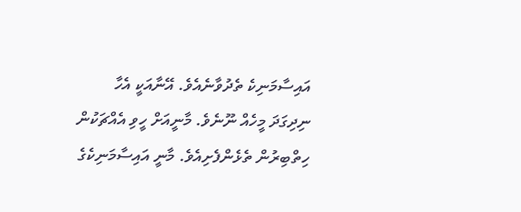އައިސާމަނިކެ ތެދުވާނެއެވެ. އޭނާއަކީ އެހާ ނިދިގަދަ މީހެއް ނޫނެވެ. މާނީއަށް ހީވި އެއްޗަކުން ހިތްބިރުން ތެޅެންފެށިއެވެ. މާނީ އައިސާމަނިކެގެ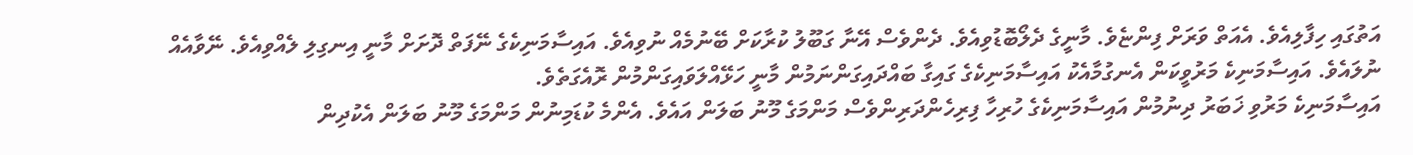އަތުގައި ހިފާލިއެވެ. އެއަތް ވަރަށް ފިންޏެވެ. މާނީގެ ދެލޯބޮޑުވިއެވެ. ދެންވެސް އޭނާ ގަބޫލު ކުރާކަށް ބޭނުމެއް ނުވިއެވެ. އައިސާމަނިކެގެ ނޭފަތް ދޮށަށް މާނީ އިނގިލި ލެއްވިއެވެ. ނޭވާއެއް ނުލައެވެ. އައިސާމަނިކެ މަރުވީކަން އެނގުމާއެކު އައިސާމަނިކެގެ ގައިގާ ބައްދައިގަންނަމުން މާނީ ހަޅޭއްލަވައިގަންމުން ރޮއެގަތެވެ.
އައިސާމަނިކެ މަރުވި ޚަބަރު ދިނުމުން އައިސާމަނިކެގެ ހުރިހާ ފިރިހެންދަރިންވެސް މަންމަގެ މޫނު ބަލަން އައެވެ. އެންމެ ކުޑަމިނުން މަންމަގެ މޫނު ބަލަން އެކުދިން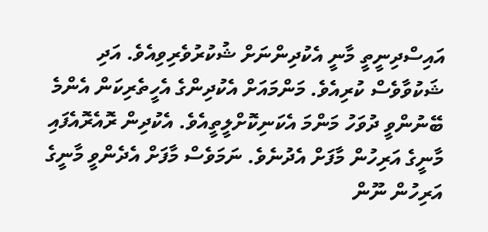އައިސްދިނީތީ މާނީ އެކުދިންނަށް ޝުކުރުވެރިވިއެވެ. އަދި ޝަކުވާވެސް ކުރިއެވެ. މަންމައަށް އެކުދިންގެ އެހީތެރިކަން އެންމެ ބޭނުންވީ ދުވަހު މަންމަ އެކަނިކޮށްލީތީއެވެ. އެކުދިން ރޮއެރޮއެފައި މާނީގެ އަރިހުން މާފަށް އެދުނެވެ. ނަމަވެސް މާފަށް އެދެންވީ މާނީގެ އަރިހުން ނޫން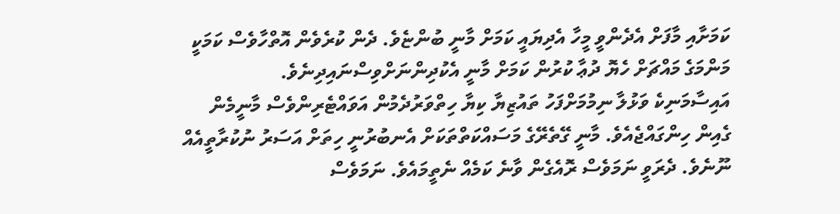ކަމަށާއި މާފަށް އެދެންވީ މީހާ އެދިޔައީ ކަމަށް މާނީ ބުންޏެވެ. ދެން ކުރެވެން އޮތްހާވެސް ކަމަކީ މަންމަގެ މައްޗަށް ހެޔޮ ދުޢާ ކުރުން ކަމަށް މާނީ އެކުދިންނަށްވިސްނައިދިނެވެ.
އައިސާމަނިކެ ވަޅުލާ ނިމުމަށްފަހު ތައުޒިޔާ ކިޔާ ހިތްވަރުދެމުން އަވައްޓެރިންވެސް މާނީމެން ގެއިން ހިންގައްޖެއެވެ. މާނީ ގޭތެރޭގެ މަސައްކަތްތަކަށް އެނބުރުނީ ހިތަށް އަސަރު ނުކުރާތީއެއް ނޫނެވެ. ދެރަވީ ނަމަވެސް ރޮއެގެން ވާނެ ކަމެއް ނެތީމައެވެ. ނަމަވެސް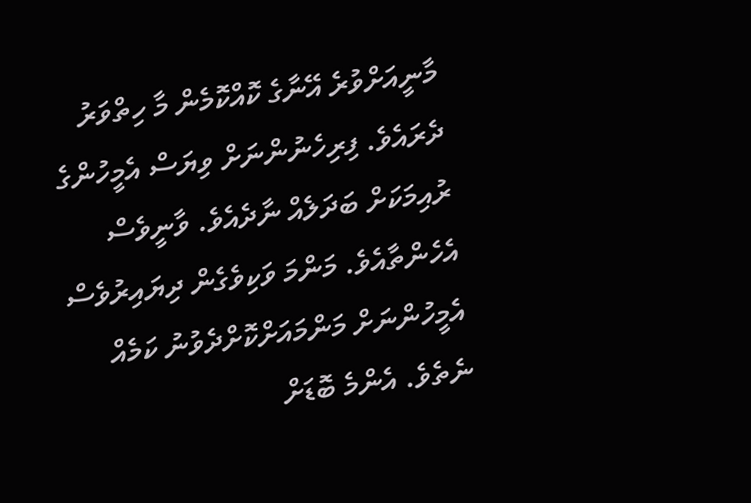މާނީއަށްވުރެ އޭނާގެ ކޮއްކޮމެން މާ ހިތްވަރު ދެރައެވެ. ފިރިހެނުންނަށް ވިޔަސް އެމީހުންގެ ރުއިމަކަށް ބަދަލެއް ނާދެއެވެ. ވާނީވެސް އެހެންތާއެވެ. މަންމަ ވަކިވެގެން ދިޔައިރުވެސް އެމީހުންނަށް މަންމައަށްކޮށްދެވުނު ކަމެއް ނެތެވެ. އެންމެ ބޮޑަށް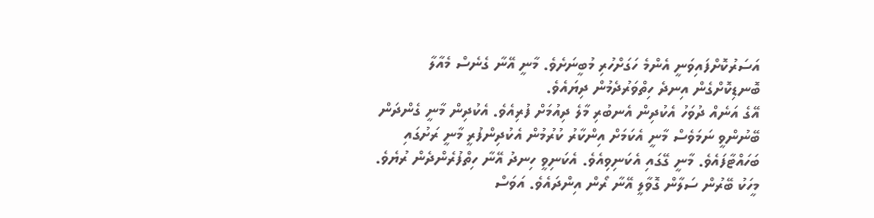އަސަރުކޮށްފައިވަނީ އެންމެ ހަގަށްހުރި މުބީނަށެވެ. މާނީ އޭނާ ގެނެސް މެއާލާ ބޮނޑިކޮށްގެން އިނދެ ހިތްވަރުދެމުން ދިޔައެވެ.
އޭގެ އަނެއް ދުވަހު އެކުދިން އެނބުރި މާލެ ދިއުމަށް ފުރިއެވެ. އެކުދިން މާނީ ގެންދަން ބޭނުންވީ ނަމަވެސް މާނީ އެކަމަށް އިންކާރު ކުރުމުން އެކުދިންފުރީ މާނީ ރަށުގައި ބަހައްޓާފައެވެ. މާނީ ގޭގައި އެކަނިވިއެވެ. އެކަނިވީ ހިނދު އޭނާ ހިތްފުރެންދެން ރުޔެވެ. މީހަކު ބޭރުން ސަލާން ގޮވާލީ އޭނާ ރޯން އިންދައެވެ. އަވަސް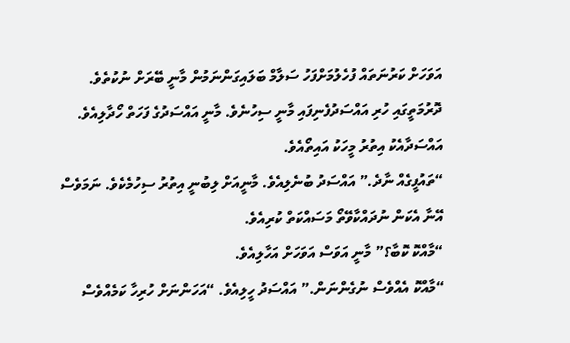އަވަހަށް ކަރުނަތައް ފުހެލުމަށްފަހު ސަލާމް ބަލައިގަންނަމުން މާނީ ބޭރަށް ނުކުތެވެ. ދޮރުމަތީގައި ހުރި އައްސަދުފެނިފައި މާނީ ސިހުނެވެ. މާނީ އައްސަދުގެ ފަހަތް ހޯދާލިއެވެ. އައްސަދާއެކު އިތުރު މީހަކު އައިތޯއެވެ.
“ތައުފީގެއް ނާދެ.” އައްސަދު ބުނެލިއެވެ. މާނީއަށް ލިބުނީ އިތުރު ސިހުމެކެވެ. ނަމަވެސް އޭނާ އެކަން ނުދައްކާވޭތޯ މަސައްކަތް ކުރިއެވެ.
“މާއްކޮ ކޮބާ؟” މާނީ އަވަސް އަވަހަށް އަހާލިއެވެ.
“މާއްކޮ އެއްވެސް ނުގެންނަން.” އައްސަދު ހީލިއެވެ. “އަހަންނަށް ހުރިހާ ކަމެއްވެސް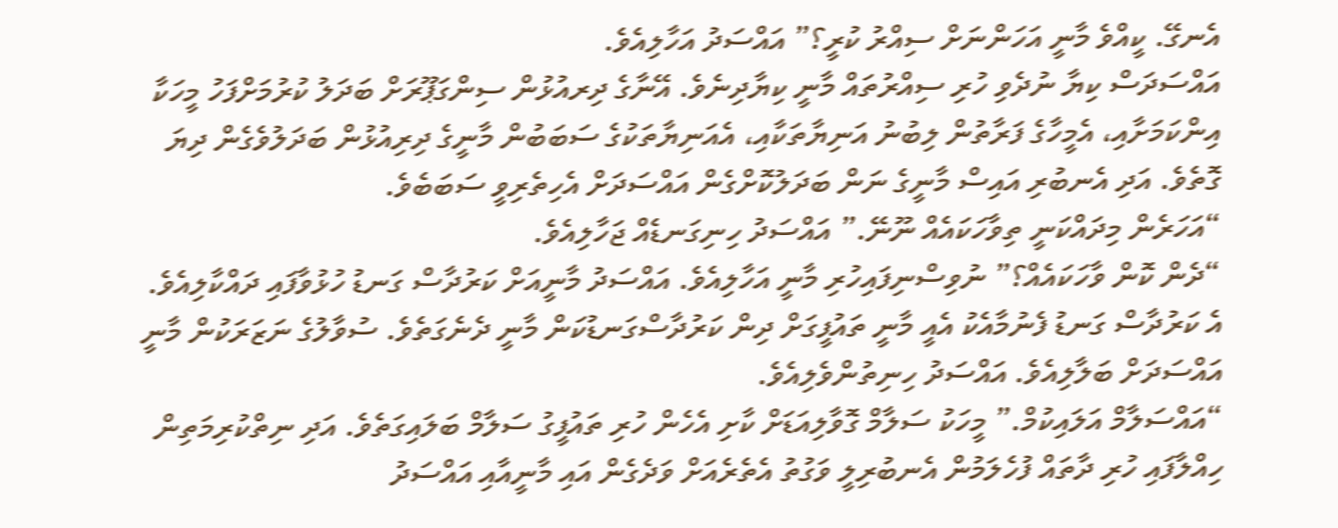އެނގޭ. ކީއްވެ މާނީ އަހަންނަށް ސިއްރު ކުރީ؟” އައްސަދު އަހާލިއެވެ.
އައްސަދަސް ކިޔާ ނުދެވި ހުރި ސިއްރުތައް މާނީ ކިޔާދިނެވެ. އޭނާގެ ދިރއުޅުން ސިންގަޕޫރަށް ބަދަލު ކުރުމަށްފަހު މީހަކާ އިންކަމަށާއި، އެމީހާގެ ފަރާތުން ލިބުނު އަނިޔާތަކާއި، އެއަނިޔާތަކުގެ ސަބަބުން މާނީގެ ދިރިއުޅުން ބަދަލުވެގެން ދިޔަ ގޮތެވެ. އަދި އެނބުރި އައިސް މާނީގެ ނަން ބަދަލުކޮށްގެން އައްސަދަށް އެހިތެރިވީ ސަބަބެވެ.
“އަހަރެން މިދައްކަނީ ތިވާހަކައެއް ނޫނޭ.” އައްސަދު ހިނިގަނޑެއް ޖަހާލިއެވެ.
“ދެން ކޮން ވާހަކައެއް؟” ނުވިސްނިފައިހުރި މާނީ އަހާލިއެވެ. އައްސަދު މާނީއަށް ކަރުދާސް ގަނޑު ހުޅުވާފައި ދައްކާލިއެވެ. އެ ކަރުދާސް ގަނޑު ފެނުމާއެކު އެއީ މާނީ ތައުފީގަށް ދިން ކަރުދާސްގަނޑުކަން މާނީ ދެނެގަތެވެ. ސުވާލުގެ ނަޒަރަކުން މާނީ އައްސަދަށް ބަލާލިއެވެ. އައްސަދު ހިނިތުންވެލިއެވެ.
“އައްސަލާމް އަލައިކުމް.” މީހަކު ސަލާމް ގޮވާލިއަޑަށް ކާށި އެހެން ހުރި ތައުފީގު ސަލާމް ބަލައިގަތެވެ. އަދި ނިތްކުރިމަތިން ހިއްލާފައި ހުރި ދާތައް ފުހެލަމުން އެނބުރިލީ ވަގުތު އެތެރެއަށް ވަދެގެން އައި މާނީއާއި އައްސަދު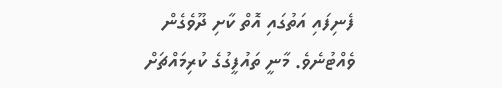ފެނިފައި އަތުގައި އޮތް ކާށި ދޫވެގެން ވެއްޓުނެވެ. މާނީ ތައުފީގުގެ ކުރިމައްޗަށް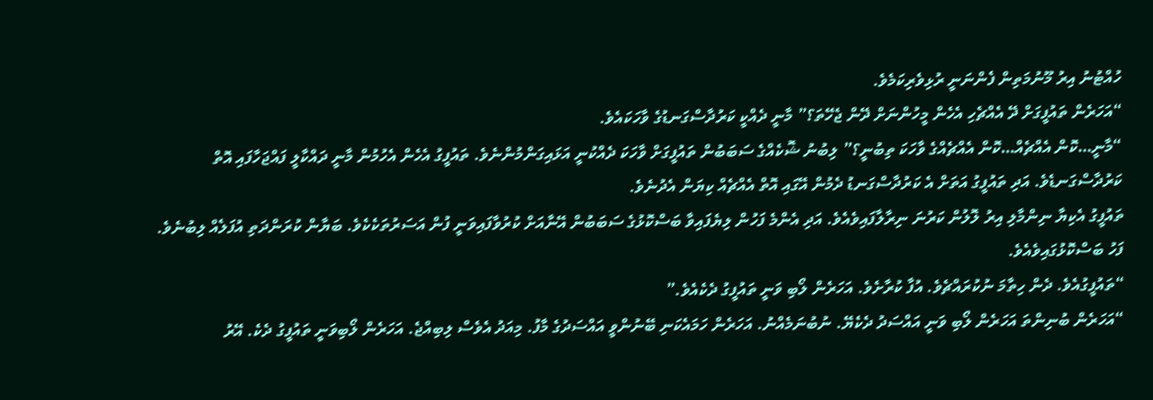ހުއްޓުނު އިރު މޫނުމަތިން ފެންނަނީ ރުޅިވެރިކަމެވެ.
“އަހަރެން ތައުފީގަށް ދޭ އެއްޗެހި އެހެން މީހުންނަށް ދޭން ޖެހޭތަ؟” މާނީ ދެއްކީ ކަރުދާސްގަނޑުގެ ވާހަކައެވެ.
“މާނީ…ކޮން އެއްޗެއް…ކޮން އެއްޗެއްގެ ވާހަކަ ތިބުނީ؟” ލިބުނު ޝޮކެއްގެ ސަބަބުން ތައުފީގަށް ވާހަކަ ދެއްކުނީ އަޅައިގަންމުންނެވެ. ތައުފީގު އެހެން އެހުމުން މާނީ ދައްކާލީ ފައްޖަހާފައި އޮތް ކަރުދާސްގަނޑެވެ. އަދި ތައުފީގު އަތަށް އެ ކަރުދާސްގަނޑު ދެމުން އޭގައި އޮތް އެއްޗެއް ކިޔަން އެދުނެވެ.
ތައުފީގު އެކިޔާ ނިންމާލި އިރު ލޮލުން ކަރުނަ ނިރާލާފައިވެއެވެ. އަދި އެންމެ ފަހުން ލިޔެފައިވާ ބަސްކޮޅުގެ ސަބަބުން އޭނާއަށް ކުރުވާފައިވަނީ ފުން އަސަރުތަކެކެވެ. ބަޔާން ކުރަންދަތި އުފަލެއް ލިބުނެވެ. ފަހު ބަސްކޮޅުގައިވެއެވެ.
“ތައުފީގުއެވެ. ދެން ހިތާމަ ނުކުރައްޗެވެ. އުފާ ކުރާށެވެ. އަހަރެން ލޯބި ވަނީ ތައުފީގު ދެކެއެވެ.”
“އަހަރެން ބުނިންތަ އަހަރެން ލޯބި ވަނީ އައްސަދު ދެކެޔޭ. ނުބުނަމެއްނު. އަހަރެން ހަމައެކަނި ބޭނުންވީ އައްސަދުގެ މާފު. މިއަދު އެވެސް ލިބިއްޖެ. އަހަރެން ލޯބިވަނީ ތައުފީގު ދެކެ. އޭރު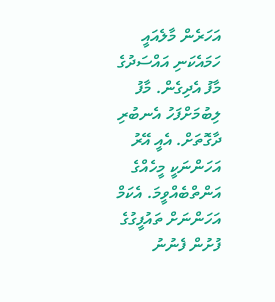އަހަރެން މާލެއައީ ހަމައެކަނި އައްސަދުގެ މާފު އެދިގެން. މާފު ލިބުމަށްފަހު އެނބުރި ދާގޮތަށް. އެއީ އޭރު އަހަންނަކީ މީހެއްގެ އަންތްބެއްވީމަ. އެކަމް އަހަންނަށް ތައުފީގުގެ ފުށުން ފެނުނު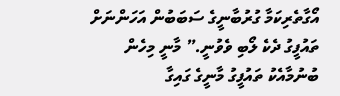އޯގާތެރިކަމާ ގުރުބާނީގެ ސަބަބުން އަހަންނަށް ތައުފީގު ދެކެ ލޯބި ވެވުނީ.” މާނީ މިހެން ބުނުމާއެކު ތައުފީގު މާނީގެ ގައިގާ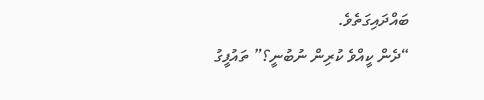ބައްދައިގަތެވެ.
“ދެން ކީއްވެ ކުރިން ނުބުނީ؟” ތައުފީގު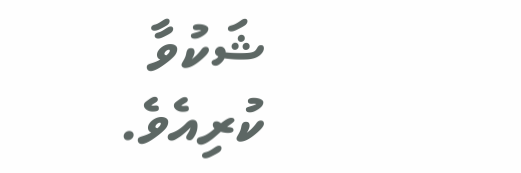ޝަކުވާ ކުރިއެވެ.